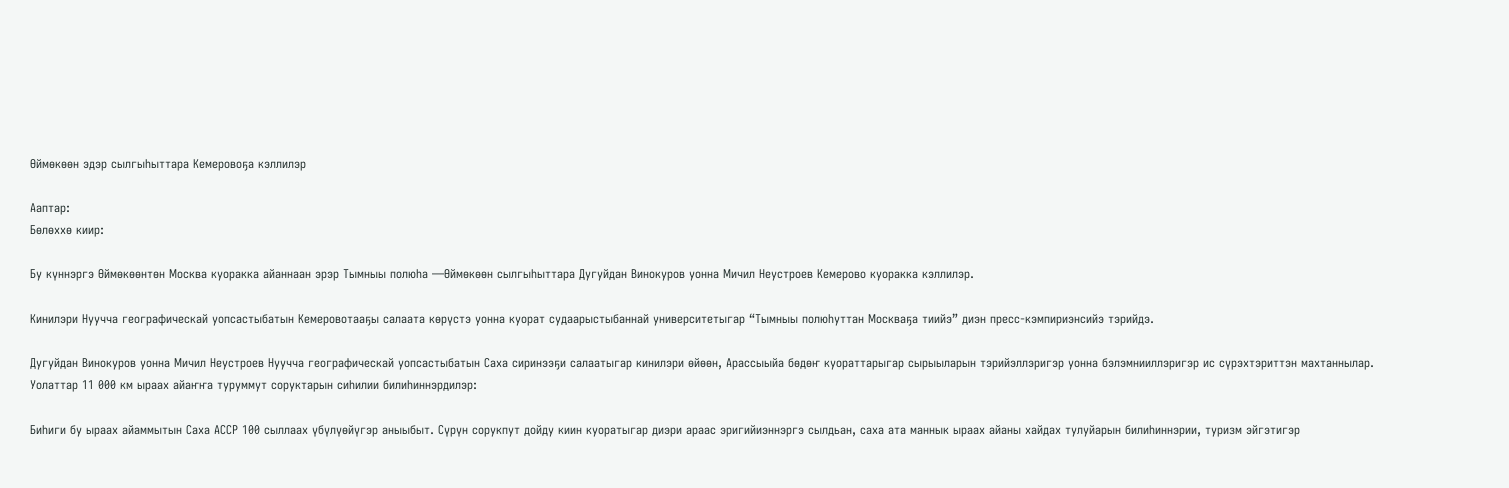Өймөкөөн эдэр сылгыһыттара Кемеровоҕа кэллилэр

Ааптар:
Бөлөххө киир:

Бу күннэргэ Өймөкөөнтөн Москва куоракка айаннаан эрэр Тымныы полюһа —Өймөкөөн сылгыһыттара Дугуйдан Винокуров уонна Мичил Неустроев Кемерово куоракка кэллилэр.

Кинилэри Нуучча географическай уопсастыбатын Кемеровотааҕы салаата көрүстэ уонна куорат судаарыстыбаннай университетыгар “Тымныы полюһуттан Москваҕа тиийэ” диэн пресс-кэмпириэнсийэ тэрийдэ.

Дугуйдан Винокуров уонна Мичил Неустроев Нуучча географическай уопсастыбатын Саха сиринээҕи салаатыгар кинилэри өйөөн, Арассыыйа бөдөҥ куораттарыгар сырыыларын тэрийэллэригэр уонна бэлэмнииллэригэр ис сүрэхтэриттэн махтаннылар. Уолаттар 11 000 км ыраах айаҥҥа туруммут соруктарын сиһилии билиһиннэрдилэр:

Биһиги бу ыраах айаммытын Саха АССР 100 сыллаах үбүлүөйүгэр аныыбыт. Сүрүн сорукпут дойду киин куоратыгар диэри араас эригийиэннэргэ сылдьан, саха ата маннык ыраах айаны хайдах тулуйарын билиһиннэрии, туризм эйгэтигэр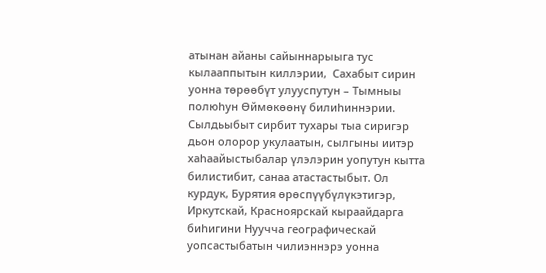атынан айаны сайыннарыыга тус кылааппытын киллэрии,  Сахабыт сирин уонна төрөөбүт улууспутун – Тымныы полюһун Өймөкөөнү билиһиннэрии. Сылдьыбыт сирбит тухары тыа сиригэр дьон олорор укулаатын, сылгыны иитэр хаһаайыстыбалар үлэлэрин уопутун кытта билистибит, санаа атастастыбыт. Ол курдук, Бурятия өрөспүүбүлүкэтигэр, Иркутскай, Красноярскай кыраайдарга биһигини Нуучча географическай уопсастыбатын чилиэннэрэ уонна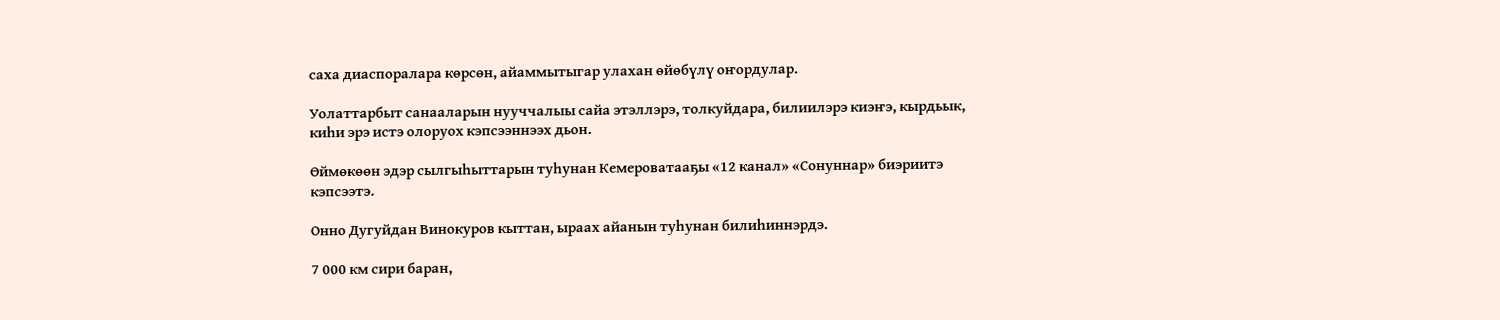саха диаспоралара көрсөн, айаммытыгар улахан өйөбүлү оҥордулар.

Уолаттарбыт санааларын нууччалыы сайа этэллэрэ, толкуйдара, билиилэрэ киэҥэ, кырдьык, киһи эрэ истэ олоруох кэпсээннээх дьон.

Өймөкөөн эдэр сылгыһыттарын туһунан Кемероватааҕы «12 канал» «Сонуннар» биэриитэ кэпсээтэ.

Онно Дугуйдан Винокуров кыттан, ыраах айанын туһунан билиһиннэрдэ.

7 000 км сири баран,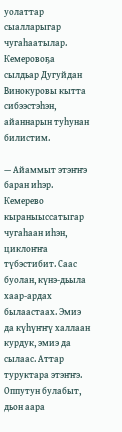уолаттар сыалларыгар чугаһаатылар. Кемеровоҕа сылдьар Дугуйдан Винокуровы кытта сибээстэһэн, айаннарын туһунан билистим.

— Айаммыт этэҥҥэ баран иһэр. Кемерево кыраныыссатыгар чугаһаан иһэн, циклоҥҥа түбэстибит. Саас буолан, күнэ-дьыла хаар-ардах былаастаах. Эмиэ да күһүҥҥү халлаан курдук, эмиэ да сылаас. Аттар туруктара этэҥҥэ. Оппутун булабыт, дьон аара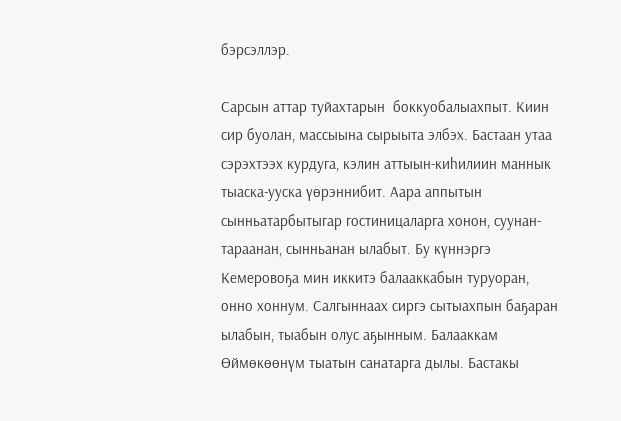бэрсэллэр.

Сарсын аттар туйахтарын  боккуобалыахпыт. Киин сир буолан, массыына сырыыта элбэх. Бастаан утаа сэрэхтээх курдуга, кэлин аттыын-киһилиин маннык тыаска-ууска үөрэннибит. Аара аппытын сынньатарбытыгар гостиницаларга хонон, суунан-тараанан, сынньанан ылабыт. Бу күннэргэ Кемеровоҕа мин иккитэ балааккабын туруоран, онно хоннум. Салгыннаах сиргэ сытыахпын баҕаран ылабын, тыабын олус аҕынным. Балааккам Өймөкөөнүм тыатын санатарга дылы. Бастакы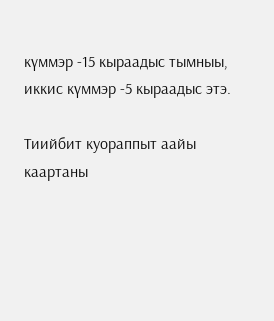күммэр -15 кыраадыс тымныы, иккис күммэр -5 кыраадыс этэ.

Тиийбит куораппыт аайы каартаны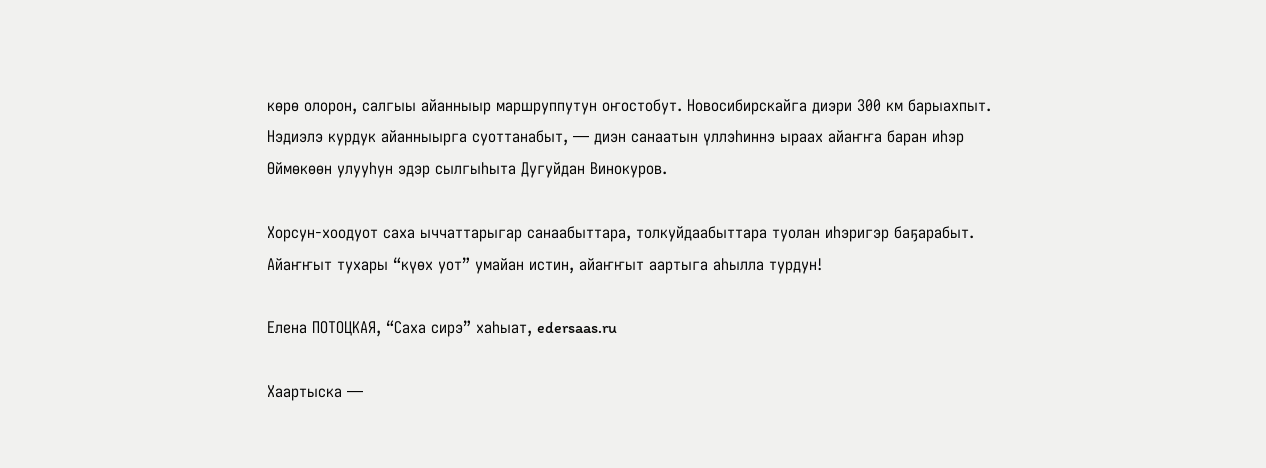көрө олорон, салгыы айанныыр маршруппутун оҥостобут. Новосибирскайга диэри 300 км барыахпыт. Нэдиэлэ курдук айанныырга суоттанабыт, — диэн санаатын үллэһиннэ ыраах айаҥҥа баран иһэр Өймөкөөн улууһун эдэр сылгыһыта Дугуйдан Винокуров.

Хорсун-хоодуот саха ыччаттарыгар санаабыттара, толкуйдаабыттара туолан иһэригэр баҕарабыт. Айаҥҥыт тухары “күөх уот” умайан истин, айаҥҥыт аартыга аһылла турдун!

Елена ПОТОЦКАЯ, “Саха сирэ” хаһыат, edersaas.ru

Хаартыска —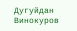Дугуйдан Винокуров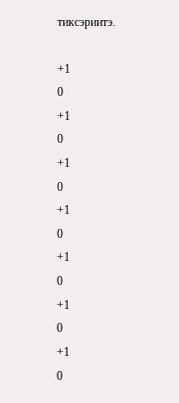тиксэриитэ.

+1
0
+1
0
+1
0
+1
0
+1
0
+1
0
+1
0